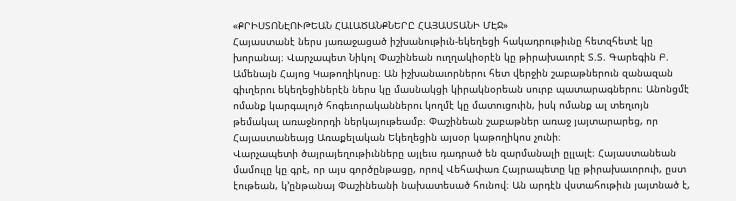«ՔՐԻՍՏՈՆԷՈՒԹԵԱՆ ՀԱԼԱԾԱՆՔՆԵՐԸ ՀԱՅԱՍՏԱՆԻ ՄԷՋ»
Հայաստանէ ներս յառաջացած իշխանութիւն-եկեղեցի հակադրութիւնը հետզհետէ կը խորանայ։ Վարչապետ Նիկոլ Փաշինեան ուղղակիօրէն կը թիրախաւորէ Տ.Տ. Գարեգին Բ. Ամենայն Հայոց Կաթողիկոսը։ Ան իշխանաւորներու հետ վերջին շաբաթներուն զանազան գիւղերու եկեղեցիներէն ներս կը մասնակցի կիրակնօրեան սուրբ պատարագներու։ Անոնցմէ ոմանք կարգալոյծ հոգեւորականներու կողմէ կը մատուցուին, իսկ ոմանք ալ տեղւոյն թեմակալ առաջնորդի ներկայութեամբ։ Փաշինեան շաբաթներ առաջ յայտարարեց, որ Հայաստանեայց Առաքելական Եկեղեցին այսօր կաթողիկոս չունի։
Վարչապետի ծայրայեղութիւնները այլեւս դադրած են զարմանալի ըլլալէ։ Հայաստանեան մամուլը կը գրէ, որ այս գործընթացը, որով Վեհափառ Հայրապետը կը թիրախաւորուի, ըստ էութեան, կ՚ընթանայ Փաշինեանի նախատեսած հունով։ Ան արդէն վստահութիւն յայտնած է,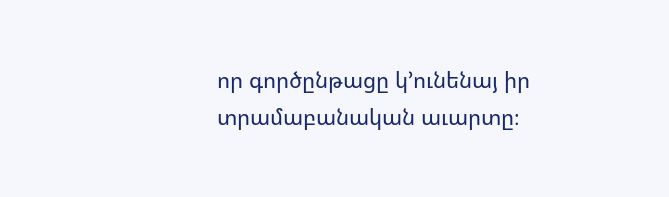որ գործընթացը կ՚ունենայ իր տրամաբանական աւարտը։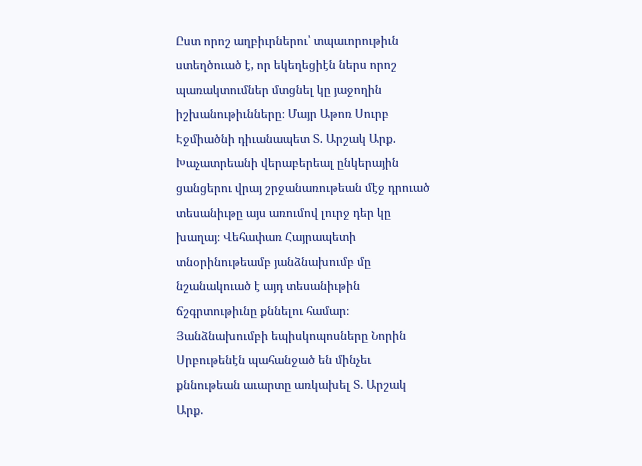Ըստ որոշ աղբիւրներու՝ տպաւորութիւն ստեղծուած է, որ եկեղեցիէն ներս որոշ պառակտումներ մտցնել կը յաջողին իշխանութիւնները։ Մայր Աթոռ Սուրբ Էջմիածնի դիւանապետ Տ. Արշակ Արք. Խաչատրեանի վերաբերեալ ընկերային ցանցերու վրայ շրջանառութեան մէջ դրուած տեսանիւթը այս առումով լուրջ դեր կը խաղայ։ Վեհափառ Հայրապետի տնօրինութեամբ յանձնախումբ մը նշանակուած է այդ տեսանիւթին ճշգրտութիւնը քննելու համար։ Յանձնախումբի եպիսկոպոսները Նորին Սրբութենէն պահանջած են մինչեւ քննութեան աւարտը առկախել Տ. Արշակ Արք.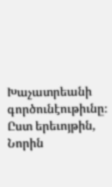Խաչատրեանի գործունէութիւնը։ Ըստ երեւոյթին, Նորին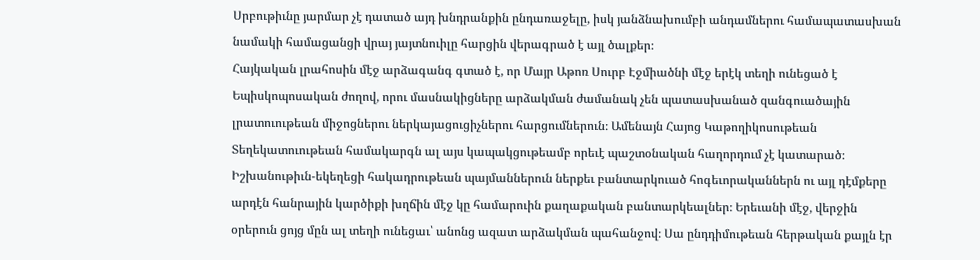Սրբութիւնը յարմար չէ դատած այդ խնդրանքին ընդառաջելը, իսկ յանձնախումբի անդամներու համապատասխան նամակի համացանցի վրայ յայտնուիլը հարցին վերագրած է այլ ծալքեր։
Հայկական լրահոսին մէջ արձագանգ գտած է, որ Մայր Աթոռ Սուրբ Էջմիածնի մէջ երէկ տեղի ունեցած է Եպիսկոպոսական ժողով, որու մասնակիցները արձակման ժամանակ չեն պատասխանած զանգուածային լրատուութեան միջոցներու ներկայացուցիչներու հարցումներուն։ Ամենայն Հայոց Կաթողիկոսութեան Տեղեկատուութեան համակարգն ալ այս կապակցութեամբ որեւէ պաշտօնական հաղորդում չէ կատարած։
Իշխանութիւն-եկեղեցի հակադրութեան պայմաններուն ներքեւ բանտարկուած հոգեւորականներն ու այլ դէմքերը արդէն հանրային կարծիքի խղճին մէջ կը համարուին քաղաքական բանտարկեալներ։ Երեւանի մէջ, վերջին օրերուն ցոյց մըն ալ տեղի ունեցաւ՝ անոնց ազատ արձակման պահանջով։ Սա ընդդիմութեան հերթական քայլն էր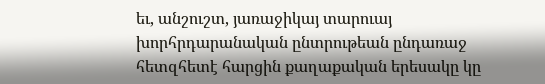եւ, անշուշտ, յառաջիկայ տարուայ խորհրդարանական ընտրութեան ընդառաջ հետզհետէ հարցին քաղաքական երեսակը կը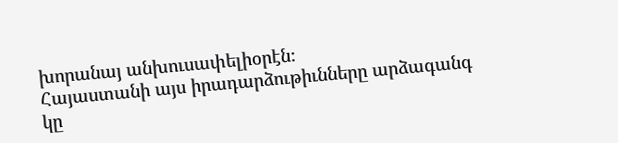խորանայ անխուսափելիօրէն։
Հայաստանի այս իրադարձութիւնները արձագանգ կը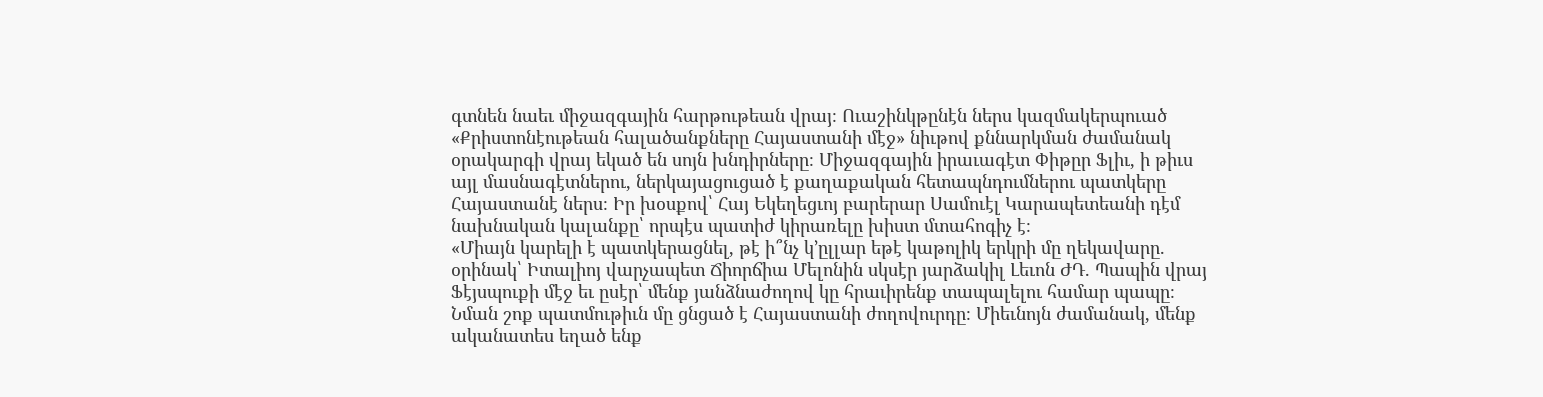գտնեն նաեւ միջազգային հարթութեան վրայ։ Ուաշինկթընէն ներս կազմակերպուած «Քրիստոնէութեան հալածանքները Հայաստանի մէջ» նիւթով քննարկման ժամանակ օրակարգի վրայ եկած են սոյն խնդիրները։ Միջազգային իրաւագէտ Փիթըր Ֆլիւ, ի թիւս այլ մասնագէտներու, ներկայացուցած է քաղաքական հետապնդումներու պատկերը Հայաստանէ ներս։ Իր խօսքով՝ Հայ Եկեղեցւոյ բարերար Սամուէլ Կարապետեանի դէմ նախնական կալանքը՝ որպէս պատիժ կիրառելը խիստ մտահոգիչ է։
«Միայն կարելի է պատկերացնել, թէ ի՞նչ կ՚ըլլար եթէ կաթոլիկ երկրի մը ղեկավարը. օրինակ՝ Իտալիոյ վարչապետ Ճիորճիա Մելոնին սկսէր յարձակիլ Լեւոն ԺԴ. Պապին վրայ Ֆէյսպուքի մէջ եւ ըսէր՝ մենք յանձնաժողով կը հրաւիրենք տապալելու համար պապը։ Նման շոք պատմութիւն մը ցնցած է Հայաստանի ժողովուրդը։ Միեւնոյն ժամանակ, մենք ականատես եղած ենք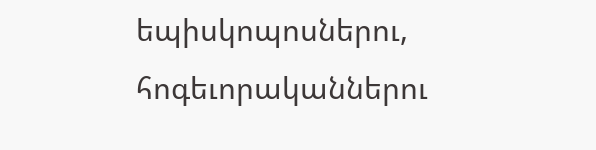եպիսկոպոսներու, հոգեւորականներու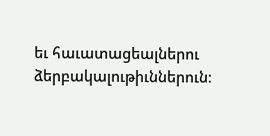եւ հաւատացեալներու ձերբակալութիւններուն։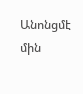Անոնցմէ մին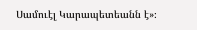Սամուէլ Կարապետեանն է»։